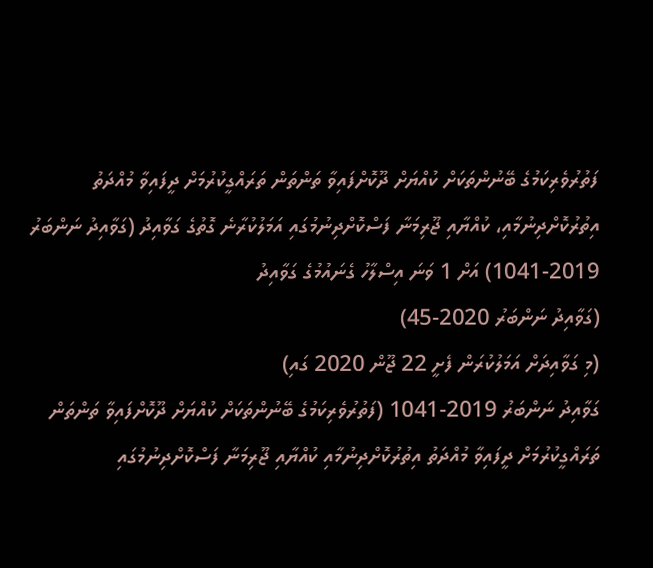ފަތުރުވެރިކަމުގެ ބޭނުންތަކަށް ކުއްޔަށް ދޫކޮށްފައިވާ ތަންތަން ތަރައްގީކުރުމަށް ދީފައިވާ މުއްދަތު އިތުރުކޮށްދިނުމާއި، ކުއްޔާއި ޖޫރިމަނާ ފަސްކޮށްދިނުމުގައި އަމަލުކުރާނެ ގޮތުގެ ގަވާއިދު (ގަވާއިދު ނަންބަރު 2019-1041) އަށް 1 ވަނަ އިސްލާހު ގެނައުމުގެ ގަވާއިދު
(ގަވާއިދު ނަންބަރު 2020-45)
(މި ގަވާއިދަށް އަމަލުކުރަން ފެށީ 22 ޖޫން 2020 ގައި)
ގަވާއިދު ނަންބަރު 2019-1041 (ފަތުރުވެރިކަމުގެ ބޭނުންތަކަށް ކުއްޔަށް ދޫކޮށްފައިވާ ތަންތަން ތަރައްގީކުރުމަށް ދީފައިވާ މުއްދަތު އިތުރުކޮށްދިނުމާއި ކުއްޔާއި ޖޫރިމަނާ ފަސްކޮށްދިނުމުގައި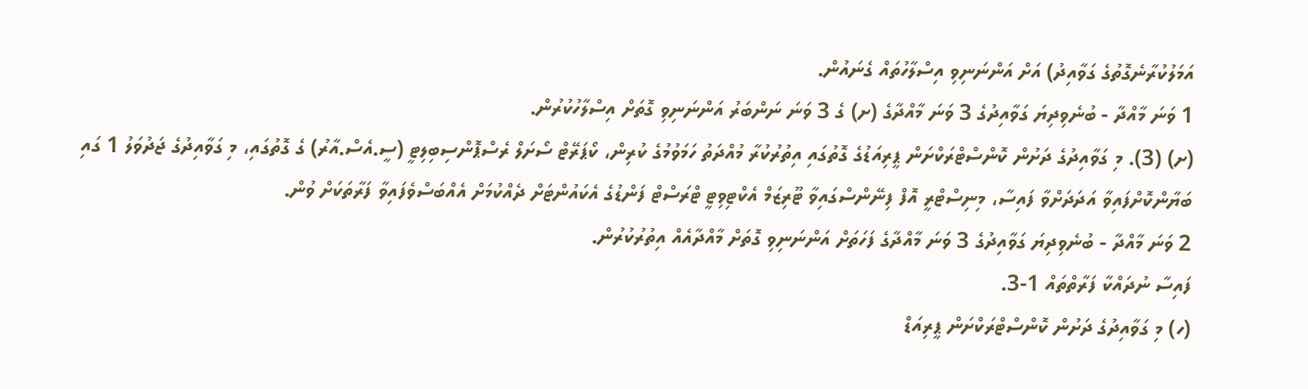އަމަލުކުރާނެގޮތުގެ ގަވާއިދު) އަށް އަންނަނިވި އިސްލާހުތައް ގެނައުން.
1 ވަނަ މާއްދާ - ބުނެވިދިޔަ ގަވާއިދުގެ 3 ވަނަ މާއްދާގެ (ށ) ގެ 3 ވަނަ ނަންބަރު އަންނަނިވި ގޮތަށް އިސްލާހުކުރުން.
(ށ) (3). މި ގަވާއިދުގެ ދަށުން ކޮންސްޓްރަކްށަން ޕީރިއަޑުގެ ގޮތުގައި އިތުރުކުރާ މުއްދަތު ހަމަވުމުގެ ކުރިން، ކޯޕަރޭޓް ސޯށަލް ރެސްޕޮންސިބިލިޓީ (ސީ.އެސް.އާރު) ގެ ގޮތުގައި، މި ގަވާއިދުގެ ޖަދުވަލު 1 ގައި ބަޔާންކޮށްފައިވާ އަދަދަށްވާ ފައިސާ، މިނިސްޓްރީ އޮފް ފިނޭންސްގައިވާ ޓޫރިޒަމް އެކްޓިވިޓީ ޓްރަސްޓް ފަންޑުގެ އެކައުންޓަށް ދެއްކުމަށް އެއްބަސްވެފައިވާ ފަރާތަކަށް ވުން.
2 ވަނަ މާއްދާ - ބުނެވިދިޔަ ގަވާއިދުގެ 3 ވަނަ މާއްދާގެ ފަހަތަށް އަންނަނިވި ގޮތަށް މާއްދާއެއް އިތުރުކުރުން.
ފައިސާ ނުދައްކާ ފަރާތްތައް 1-3.
(ހ) މި ގަވާއިދުގެ ދަށުން ކޮންސްޓްރަކްށަން ޕީރިއަޑް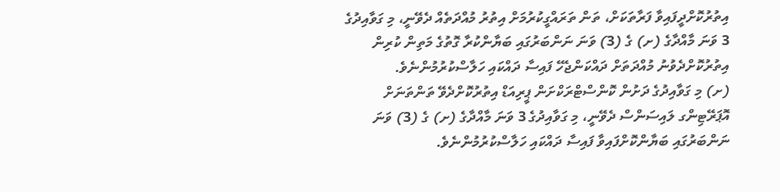އިތުރުކޮށްދީފައިވާ ފަރާތަކަށް، ތަން ތަރައްގީކުރުމަށް އިތުރު މުއްދަތެއް ދެވޭނީ، މި ގަވާއިދުގެ 3 ވަނަ މާއްދާގެ (ށ) ގެ (3) ވަނަ ނަންބަރުގައި ބަޔާންކުރާ ގޮތުގެ މަތިން ކުރިން އިތުރުކޮށްދެވުނު މުއްދަތަށް ދައްކަންޖެހޭ ފައިސާ ދައްކައި ހަލާސްކުރުމުންނެވެ.
(ށ) މި ގަވާއިދުގެ ދަށުން ކޮންސްޓްރަކްށަން ޕީރިއަޑް އިތުރުކޮށްދެވޭ ތަންތަނަށް އޮޕަރޭޓިންގ ލައިސަންސް ދެވޭނީ، މި ގަވާއިދުގެ 3 ވަނަ މާއްދާގެ (ށ) ގެ (3) ވަނަ ނަންބަރުގައި ބަޔާންކޮށްފައިވާ ފައިސާ ދައްކައި ހަލާސްކުރުމުންނެވެ.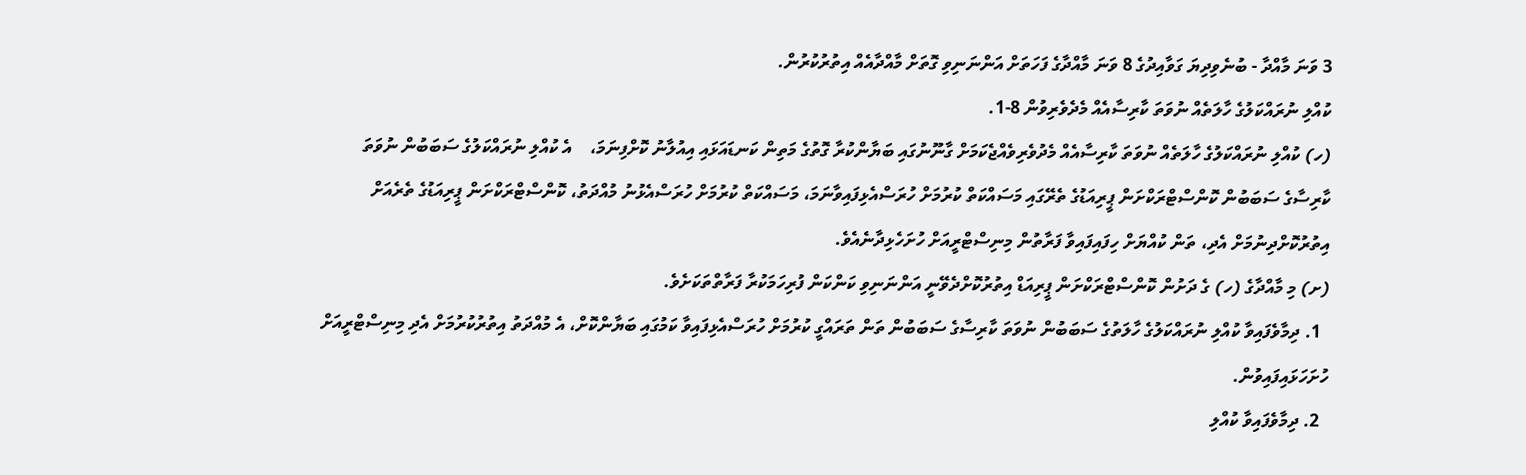3 ވަނަ މާއްދާ - ބުނެވިދިޔަ ގަވާއިދުގެ 8 ވަނަ މާއްދާގެ ފަހަތަށް އަންނަނިވި ގޮތަށް މާއްދާއެއް އިތުރުކުރުން.
ކުއްލި ނުރައްކަލުގެ ހާލަތެއް ނުވަތަ ކާރިސާއެއް މެދެވެރިވުން 8-1.
(ހ) ކުއްލި ނުރައްކަލުގެ ހާލަތެއް ނުވަތަ ކާރިސާއެއް މެދުވެރިވެއްޖެކަމަށް ގާނޫނުގައި ބަޔާންކުރާ ގޮތުގެ މަތިން ކަނޑައަޅައި އިއުލާނު ކޮށްފިނަމަ،    އެ ކުއްލި ނުރައްކަލުގެ ސަބަބުން ނުވަތަ ކާރިސާގެ ސަބަބުން ކޮންސްޓްރަކްށަން ޕީރިއަޑުގެ ތެރޭގައި މަސައްކަތް ކުރުމަށް ހުރަސްއެޅިފައިވާނަމަ، މަސައްކަތް ކުރުމަށް ހުރަސްއެޅުނު މުއްދަތު، ކޮންސްޓްރަކްށަން ޕީރިއަޑުގެ ތެރެއަށް އިތުރުކޮށްދިނުމަށް އެދި، ތަން ކުއްޔަށް ހިފައިފައިވާ ފަރާތުން މިނިސްޓްރީއަށް ހުށަހެޅިދާނެއެވެ.
(ށ) މި މާއްދާގެ (ހ) ގެ ދަށުން ކޮންސްޓްރަކްށަން ޕީރިއަޑް އިތުރުކޮށްދެވޭނީ އަންނަނިވި ކަންކަން ފުރިހަމަކުރާ ފަރާތްތަކަށެވެ.
  1. ދިމާވެފައިވާ ކުއްލި ނުރައްކަލުގެ ހާލަތުގެ ސަބަބުން ނުވަތަ ކާރިސާގެ ސަބަބުން ތަން ތަރައްގީ ކުރުމަށް ހުރަސްއެޅިފައިވާ ކަމުގައި ބަޔާންކޮށް، އެ މުއްދަތު އިތުރުކުރުމަށް އެދި މިނިސްޓްރީއަށް ހުށަހަޅައިފައިވުން.
  2. ދިމާވެފައިވާ ކުއްލި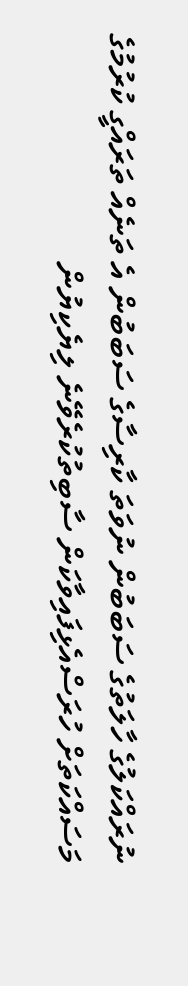ނުރައްކަލުގެ ހާލަތުގެ ސަބަބުން ނުވަތަ ކާރިސާގެ ސަބަބުން އެ ތަނެއް ތަރައްގީ ކުރުމުގެ މަސައްކަތަށް ހުރަސްއެޅިފައިވާކަން ސާބިތުކުރެވޭނެ ލިޔެކިޔުން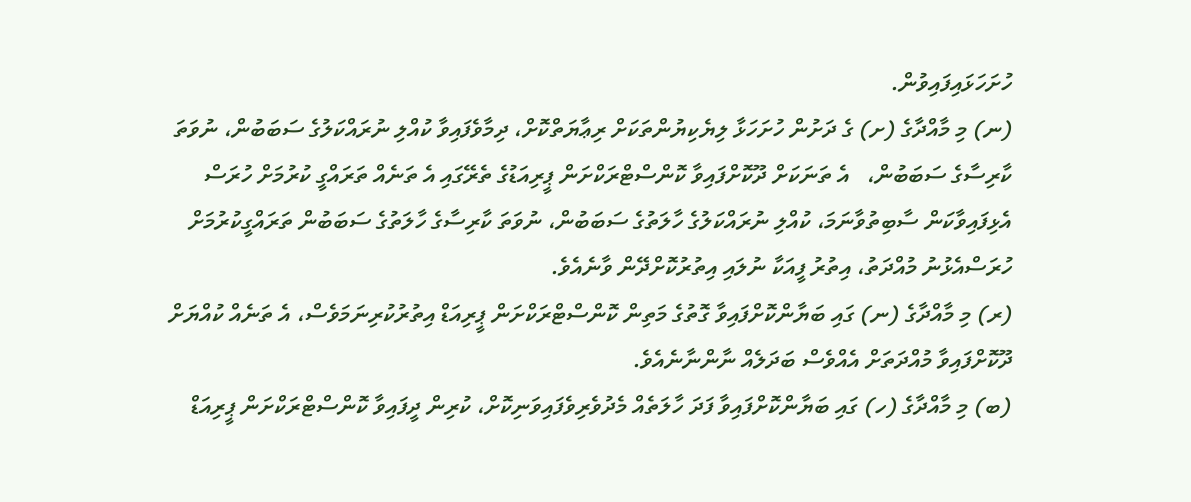ހުށަހަޅައިފައިވުން.
(ނ) މި މާއްދާގެ (ށ) ގެ ދަށުން ހުށަހަޅާ ލިޔެކިޔުންތަކަށް ރިޢާޔަތްކޮށް، ދިމާވެފައިވާ ކުއްލި ނުރައްކަލުގެ ސަބަބުން، ނުވަތަ ކާރިސާގެ ސަބަބުން،   އެ ތަނަކަށް ދޫކޮށްފައިވާ ކޮންސްޓްރަކްށަން ޕީރިއަޑުގެ ތެރޭގައި އެ ތަނެއް ތަރައްގީ ކުރުމަށް ހުރަސް އެޅިފައިވާކަން ސާބިތުވާނަމަ، ކުއްލި ނުރައްކަލުގެ ހާލަތުގެ ސަބަބުން، ނުވަތަ ކާރިސާގެ ހާލަތުގެ ސަބަބުން ތަރައްގީކުރުމަށް ހުރަސްއެޅުނު މުއްދަތު، އިތުރު ފީއަކާ ނުލައި އިތުރުކޮށްދޭން ވާނެއެވެ.
(ރ) މި މާއްދާގެ (ނ) ގައި ބަޔާންކޮށްފައިވާ ގޮތުގެ މަތިން ކޮންސްޓްރަކްށަން ޕީރިއަޑް އިތުރުކުރިނަމަވެސް، އެ ތަނެއް ކުއްޔަށް ދޫކޮށްފައިވާ މުއްދަތަށް އެއްވެސް ބަދަލެއް ނާންނާނެއެވެ.
(ބ) މި މާއްދާގެ (ހ) ގައި ބަޔާންކޮށްފައިވާ ފަދަ ހާލަތެއް މެދުވެރިވެފައިވަނިކޮށް، ކުރިން ދީފައިވާ ކޮންސްޓްރަކްށަން ޕީރިއަޑް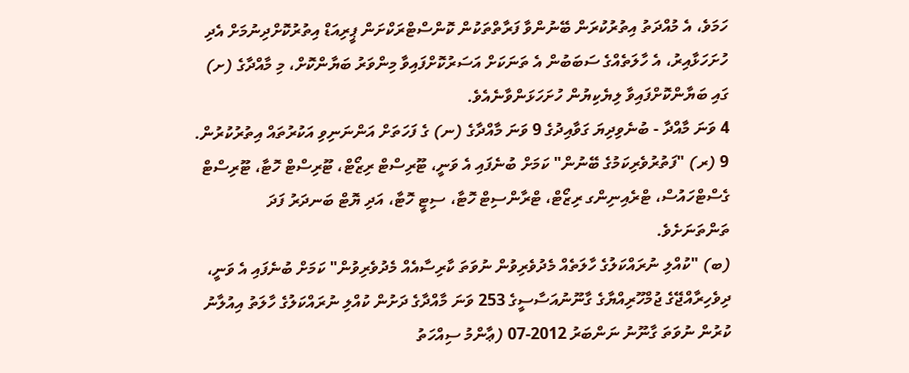ހަމަވެ، އެ މުއްދަތު އިތުރުކުރަން ބޭނުންވާ ފަރާތްތަކުން ކޮންސްޓްރަކްށަން ޕީރިއަޑް އިތުރުކޮށްދިނުމަށް އެދި ހުށަހަޅާއިރު، އެ ހާލަތެއްގެ ސަބަބުން އެ ތަނަކަށް އަސަރުކޮށްފައިވާ މިންވަރު ބަޔާންކޮށް، މި މާއްދާގެ (ށ) ގައި ބަޔާންކޮށްފައިވާ ލިޔެކިޔުން ހުށަހަޅަންވާނެއެވެ.
4 ވަނަ މާއްދާ - ބުނެވިދިޔަ ގަވާއިދުގެ 9 ވަނަ މާއްދާގެ (ނ) ގެ ފަހަތަށް އަންނަނިވި އަކުރުތައް އިތުރުކުރުން.
9 (ރ) "ފަތުރުވެރިކަމުގެ ބޭނުން" ކަމަށް ބުނެފައި އެ ވަނީ، ޓޫރިސްޓް ރިޒޯޓް، ޓޫރިސްޓް ހޮޓާ، ޓޫރިސްޓް ގެސްޓްހައުސް، ޓްރެއިނިންގ ރިޒޯޓް، ޓްރާންސިޓް ހޮޓާ، ސިޓީ ހޮޓާ، އަދި ޔޮޓް ބަނދަރު ފަދަ ތަންތަނަށެވެ.
(ބ) "ކުއްލި ނުރައްކަލުގެ ހާލަތެއް މެދުވެރިވުން ނުވަތަ ކާރިސާއެއް މެދުވެރިވުން" ކަމަށް ބުނެފައި އެ ވަނީ، ދިވެހިރާއްޖޭގެ ޖުމްހޫރިއްޔާގެ ގާނޫނުއަސާސީގެ 253 ވަނަ މާއްދާގެ ދަށުން ކުއްލި ނުރައްކަލުގެ ހާލަތު އިއުލާނު ކުރުން ނުވަތަ ގާނޫނު ނަންބަރު 2012-07 (ޢާންމު ސިއްހަތު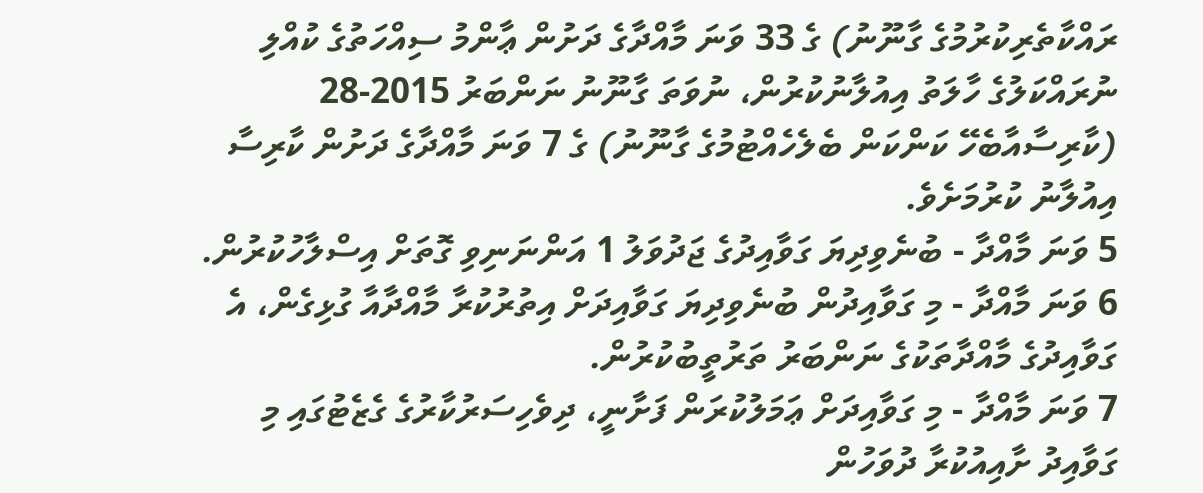ރައްކާތެރިކުރުމުގެ ގާނޫނު) ގެ 33 ވަނަ މާއްދާގެ ދަށުން ޢާންމު ސިއްހަތުގެ ކުއްލި ނުރައްކަލުގެ ހާލަތު އިއުލާނުކުރުން، ނުވަތަ ގާނޫނު ނަންބަރު 2015-28 (ކާރިސާއާބެހޭ ކަންކަން ބެލެހެއްޓުމުގެ ގާނޫނު) ގެ 7 ވަނަ މާއްދާގެ ދަށުން ކާރިސާ އިއުލާނު ކުރުމަށެވެ.
5 ވަނަ މާއްދާ - ބުނެވިދިޔަ ގަވާއިދުގެ ޖަދުވަލު 1 އަންނަނިވި ގޮތަށް އިސްލާހުކުރުން.
6 ވަނަ މާއްދާ - މި ގަވާއިދުން ބުނެވިދިޔަ ގަވާއިދަށް އިތުރުކުރާ މާއްދާއާ ގުޅިގެން، އެ ގަވާއިދުގެ މާއްދާތަކުގެ ނަންބަރު ތަރުތީބުކުރުން.
7 ވަނަ މާއްދާ - މި ގަވާއިދަށް ޢަމަލުކުރަން ފަށާނީ، ދިވެހިސަރުކާރުގެ ގެޒެޓުގައި މި ގަވާއިދު ށާއިއުކުރާ ދުވަހުން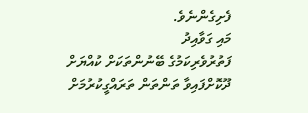ފެށިގެންނެވެ.
މައި ގަވާއިދު
ފަތުރުވެރިކަމުގެ ބޭނުންތަކަށް ކުއްޔަށް ދޫކޮށްފައިވާ ތަންތަން ތަރައްގީކުރުމަށް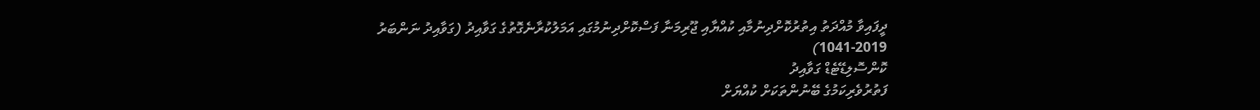ދީފައިވާ މުއްދަތު އިތުރުކޮށްދިނުމާއި ކުއްޔާއި ޖޫރިމަނާ ފަސްކޮށްދިނުމުގައި އަމަލުކުރާނެގޮތުގެ ގަވާއިދު (ގަވާއިދު ނަންބަރު 2019-1041)
ކޮންސޮލިޑޭޓެޑް ގަވާއިދު
ފަތުރުވެރިކަމުގެ ބޭނުންތަކަށް ކުއްޔަށް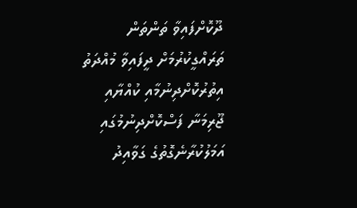ދޫކޮށްފައިވާ ތަންތަން ތަރައްގީކުރުމަށް ދީފައިވާ މުއްދަތު އިތުރުކޮށްދިނުމާއި ކުއްޔާއި ޖޫރިމަނާ ފަސްކޮށްދިނުމުގައި އަމަލުކުރާނެގޮތުގެ ގަވާއިދު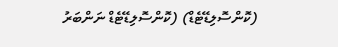(ކޮންސޮލިޑޭޓެޑް) (ކޮންސޮލިޑޭޓެޑް ނަންބަރު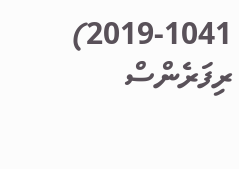2019-1041)
ރިފަރެންސް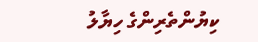ކިޔުންތެރިންގެ ހިޔާލު